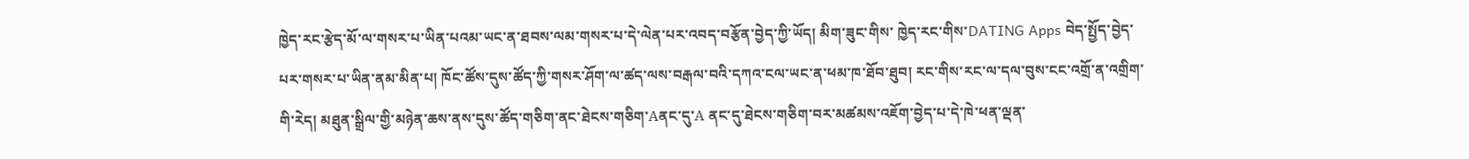ཁྱེད་རང་རྩེད་མོ་ལ་གསར་པ་ཡིན་པའམ་ཡང་ན་ཐབས་ལམ་གསར་པ་དེ་ལེན་པར་འབད་བརྩོན་བྱེད་ཀྱི་ཡོད། མིག་ཟུང་གིས་ ཁྱེད་རང་གིས་DATING Apps བེད་སྤྱོད་བྱེད་པར་གསར་པ་ཡིན་ནམ་མིན་པ། ཁོང་ཚོས་དུས་ཚོད་ཀྱི་གསར་ཤོག་ལ་ཚད་ལས་བརྒལ་བའི་དཀའ་ངལ་ཡང་ན་ཕམ་ཁ་ཐོབ་ཐུབ། རང་གིས་རང་ལ་དལ་བུས་ངང་འགྲོ་ན་འགྲིག་གི་རེད། མཐུན་སྒྲིལ་གྱི་མཉེན་ཆས་ནས་དུས་ཚོད་གཅིག་ནང་ཐེངས་གཅིག་Aནང་དུ་A ནང་དུ་ཐེངས་གཅིག་བར་མཚམས་འཇོག་བྱེད་པ་དེ་ཁེ་ཕན་ལྡན་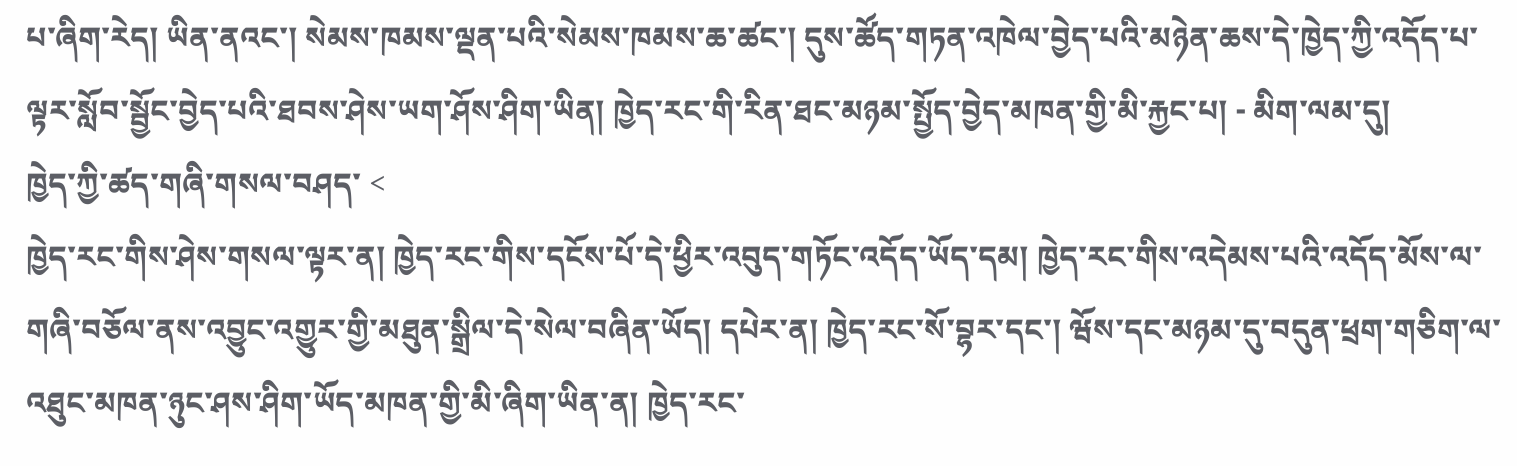པ་ཞིག་རེད། ཡིན་ནའང་། སེམས་ཁམས་ལྡན་པའི་སེམས་ཁམས་ཆ་ཚང་། དུས་ཚོད་གཏན་འཁེལ་བྱེད་པའི་མཉེན་ཆས་དེ་ཁྱེད་ཀྱི་འདོད་པ་ལྟར་སློབ་སྦྱོང་བྱེད་པའི་ཐབས་ཤེས་ཡག་ཤོས་ཤིག་ཡིན། ཁྱེད་རང་གི་རིན་ཐང་མཉམ་སྤྱོད་བྱེད་མཁན་གྱི་མི་རྐྱང་པ། - མིག་ལམ་དུ།
ཁྱེད་ཀྱི་ཚད་གཞི་གསལ་བཤད་ <
ཁྱེད་རང་གིས་ཤེས་གསལ་ལྟར་ན། ཁྱེད་རང་གིས་དངོས་པོ་དེ་ཕྱིར་འབུད་གཏོང་འདོད་ཡོད་དམ། ཁྱེད་རང་གིས་འདེམས་པའི་འདོད་མོས་ལ་གཞི་བཅོལ་ནས་འབྱུང་འགྱུར་གྱི་མཐུན་སྒྲིལ་དེ་སེལ་བཞིན་ཡོད། དཔེར་ན། ཁྱེད་རང་སོ་བྷར་དང་། ཝོས་དང་མཉམ་དུ་བདུན་ཕྲག་གཅིག་ལ་འཐུང་མཁན་ཉུང་ཤས་ཤིག་ཡོད་མཁན་གྱི་མི་ཞིག་ཡིན་ན། ཁྱེད་རང་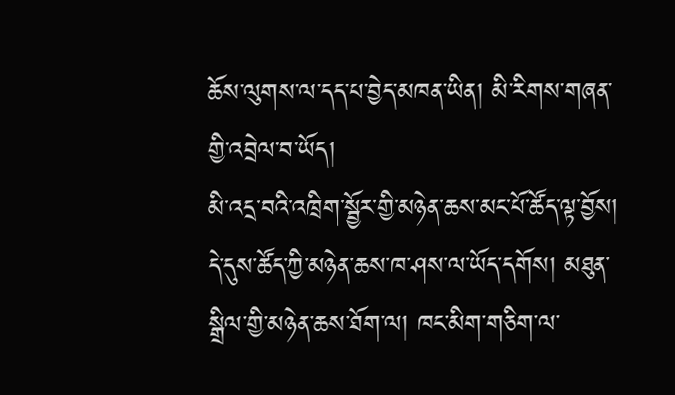ཆོས་ལུགས་ལ་དད་པ་བྱེད་མཁན་ཡིན། མི་རིགས་གཞན་གྱི་འབྲེལ་བ་ཡོད།
མི་འདྲ་བའི་འཁྲིག་སྦྱོར་གྱི་མཉེན་ཆས་མང་པོ་ཚོད་ལྟ་བྱོས།
དེ་དུས་ཚོད་ཀྱི་མཉེན་ཆས་ཁ་ཤས་ལ་ཡོད་དགོས། མཐུན་སྒྲིལ་གྱི་མཉེན་ཆས་ཐོག་ལ། ཁང་མིག་གཅིག་ལ་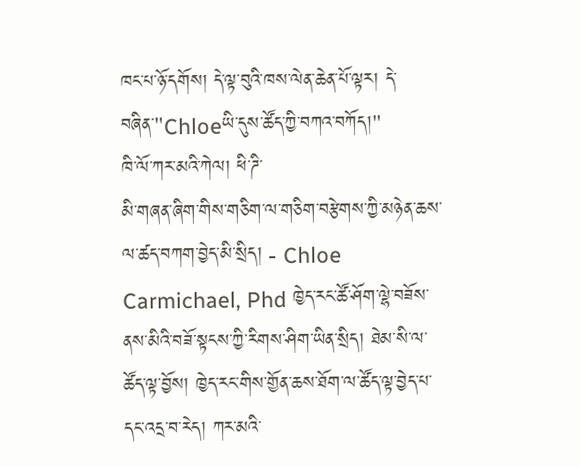ཁང་པ་ཉོ་དགོས། དེ་ལྟ་བུའི་ཁས་ལེན་ཆེན་པོ་ལྟར། དེ་བཞིན་"Chloeཡི་དུས་ཚོད་ཀྱི་བཀའ་བཀོད།"
ཁི་ལོ་ཀར་མའི་ཀེལ། ཕི་ཌི་
མི་གཞན་ཞིག་གིས་གཅིག་ལ་གཅིག་བརྩེགས་ཀྱི་མཉེན་ཆས་ལ་ཚད་བཀག་བྱེད་མི་སྲིད། - Chloe Carmichael, Phd ཁྱེད་རང་ཚོ་ཤོག་ལྷེ་བཟོས་ནས་མིའི་བཟོ་སྟངས་ཀྱི་རིགས་ཤིག་ཡིན་སྲིད། ཐེམ་སི་ལ་ཚོད་ལྟ་བྱོས། ཁྱེད་རང་གིས་གྱོན་ཆས་ཐོག་ལ་ཚོད་ལྟ་བྱེད་པ་དང་འདྲ་བ་རེད། ཀར་མའི་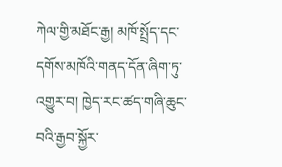ཀེལ་གྱི་མཐོང་རྒྱ། མཁོ་སྤྲོད་དང་དགོས་མཁོའི་གནད་དོན་ཞིག་ཏུ་འགྱུར་བ། ཁྱེད་རང་ཚད་གཞི་ཆུང་བའི་རྒྱབ་སྐྱོར་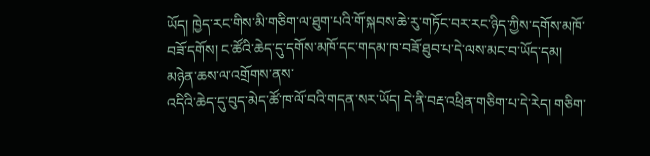ཡོད། ཁྱེད་རང་གིས་མི་གཅིག་ལ་ཐུག་པའི་གོ་སྐབས་ཆེ་རུ་གཏོང་བར་རང་ཉིད་ཀྱིས་དགོས་མཁོ་བཟོ་དགོས། ང་ཚོའི་ཆེད་དུ་དགོས་མཁོ་དང་གདམ་ཁ་བཟོ་ཐུབ་པ་དེ་ལས་མང་བ་ཡོད་དམ།
མཉེན་ཆས་ལ་འགྲོགས་ནས་
འདིའི་ཆེད་དུ་བུད་མེད་ཚོ་ཁ་ལོ་བའི་གདན་སར་ཡོད། དེ་ནི་བརྡ་འཕྲིན་གཅིག་པ་དེ་རེད། གཅིག་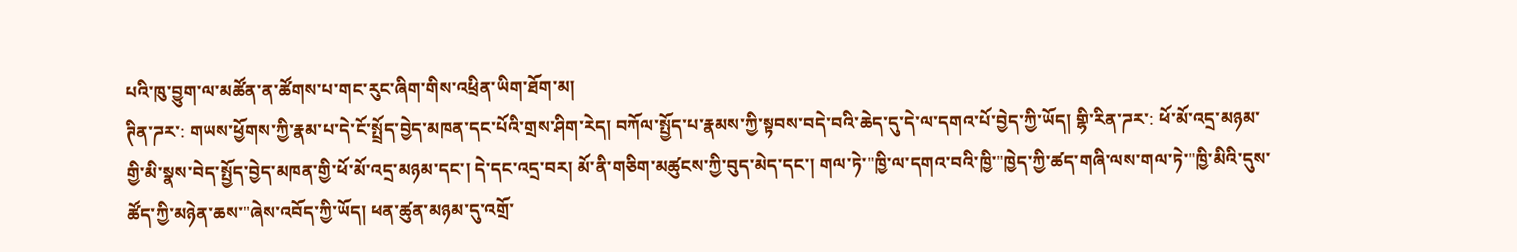པའི་ཁུ་བྱུག་ལ་མཚོན་ན་ཚོགས་པ་གང་རུང་ཞིག་གིས་འཕྲིན་ཡིག་ཐོག་མ།
ཊིན་ཌར་: གཡས་ཕྱོགས་ཀྱི་རྣམ་པ་དེ་ངོ་སྤྲོད་བྱེད་མཁན་དང་པོའི་གྲས་ཤིག་རེད། བཀོལ་སྤྱོད་པ་རྣམས་ཀྱི་སྟབས་བདེ་བའི་ཆེད་དུ་དེ་ལ་དགའ་པོ་བྱེད་ཀྱི་ཡོད། གྷི་རིན་ཌར་: ཕོ་མོ་འདྲ་མཉམ་གྱི་མི་སྣས་བེད་སྤྱོད་བྱེད་མཁན་གྱི་ཕོ་མོ་འདྲ་མཉམ་དང་། དེ་དང་འདྲ་བར། མོ་ནི་གཅིག་མཚུངས་ཀྱི་བུད་མེད་དང་། གལ་ཏེ་"ཁྱི་ལ་དགའ་བའི་ཁྱི་"ཁྱེད་ཀྱི་ཚད་གཞི་ལས་གལ་ཏེ་"ཁྱི་མིའི་དུས་ཚོད་ཀྱི་མཉེན་ཆས་"ཞེས་འབོད་ཀྱི་ཡོད། ཕན་ཚུན་མཉམ་དུ་འགྲོ་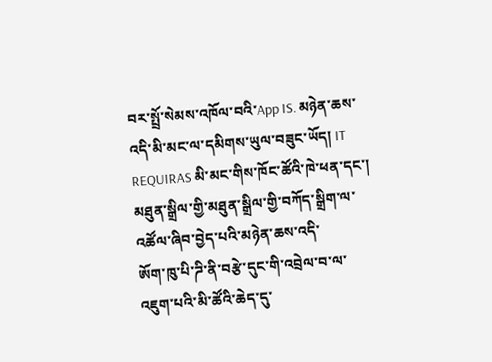བར་སྤྲོ་སེམས་འཁོལ་བའི་App IS. མཉེན་ཆས་འདི་མི་མང་ལ་དམིགས་ཡུལ་བཟུང་ཡོད། IT REQUIRAS མི་མང་གིས་ཁོང་ཚོའི་ཁེ་ཕན་དང་། མཐུན་སྒྲིལ་གྱི་མཐུན་སྒྲིལ་གྱི་བཀོད་སྒྲིག་ལ་འཚོལ་ཞིབ་བྱེད་པའི་མཉེན་ཆས་འདི་
ཨོག་ཁུ་པི་ཌི་ནི་བརྩེ་དུང་གི་འབྲེལ་བ་ལ་འཇུག་པའི་མི་ཚོའི་ཆེད་དུ་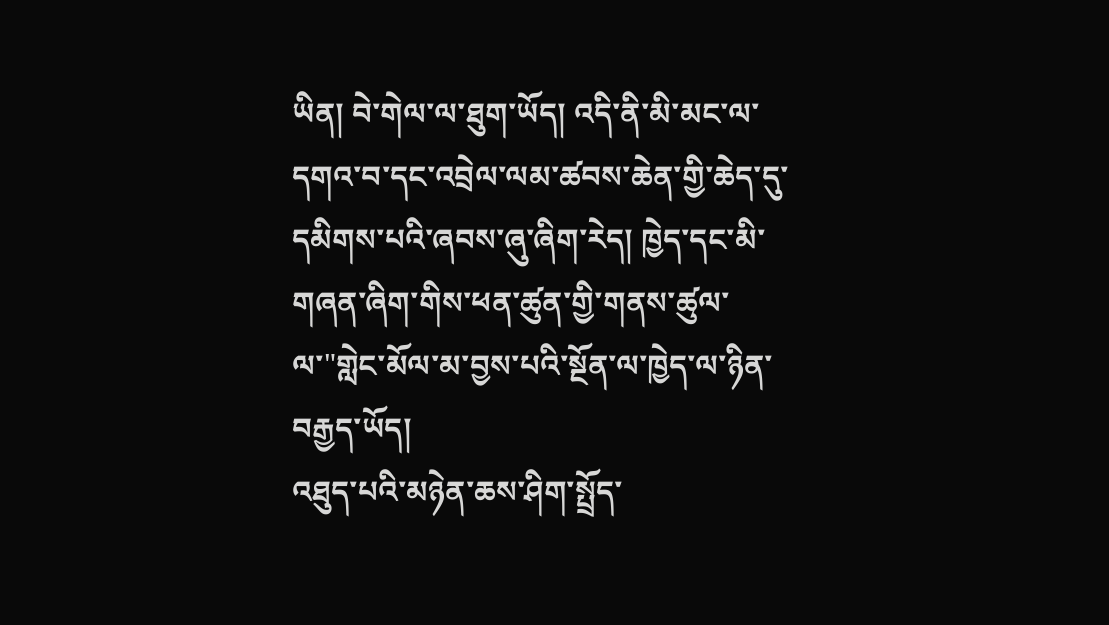ཡིན། བེ་གེལ་ལ་ཐུག་ཡོད། འདི་ནི་མི་མང་ལ་དགའ་བ་དང་འབྲེལ་ལམ་ཚབས་ཆེན་གྱི་ཆེད་དུ་དམིགས་པའི་ཞབས་ཞུ་ཞིག་རེད། ཁྱེད་དང་མི་གཞན་ཞིག་གིས་ཕན་ཚུན་གྱི་གནས་ཚུལ་ལ་"གླེང་མོལ་མ་བྱས་པའི་སྔོན་ལ་ཁྱེད་ལ་ཉིན་བརྒྱད་ཡོད།
འཐུད་པའི་མཉེན་ཆས་ཤིག་སྤྲོད་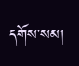དགོས་སམ།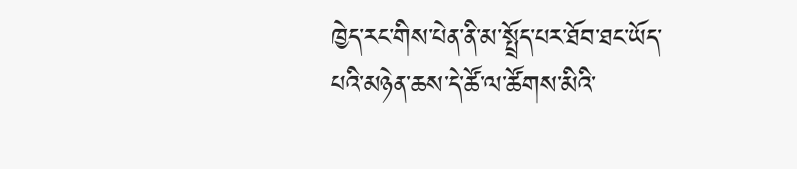ཁྱེད་རང་གིས་པེན་ནི་མ་སྤྲོད་པར་ཐོབ་ཐང་ཡོད་པའི་མཉེན་ཆས་དེ་ཚོ་ལ་ཚོགས་མིའི་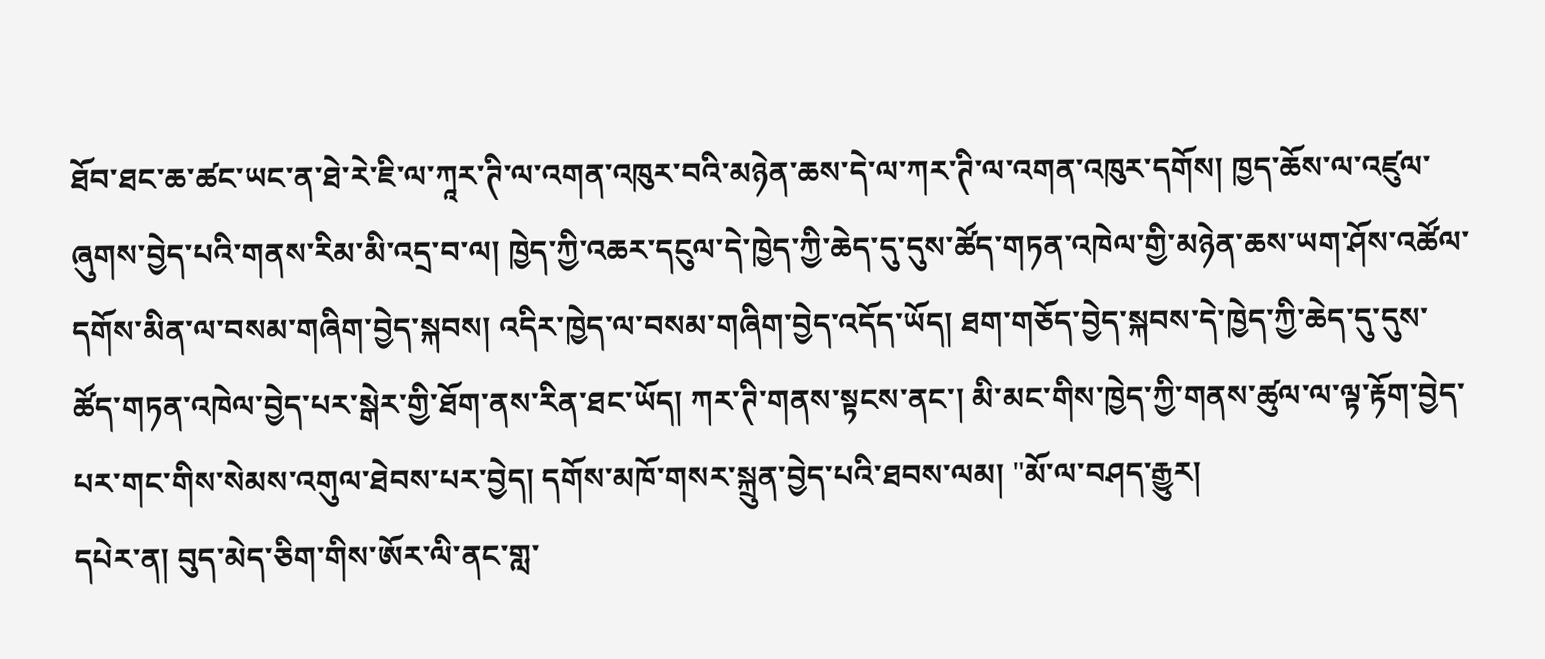ཐོབ་ཐང་ཆ་ཚང་ཡང་ན་ཐེ་རེ་ཇི་ལ་ཀཱར་ཊི་ལ་འགན་འཁུར་བའི་མཉེན་ཆས་དེ་ལ་ཀར་ཊི་ལ་འགན་འཁུར་དགོས། ཁྱད་ཆོས་ལ་འཛུལ་ཞུགས་བྱེད་པའི་གནས་རིམ་མི་འདྲ་བ་ལ། ཁྱེད་ཀྱི་འཆར་དངུལ་དེ་ཁྱེད་ཀྱི་ཆེད་དུ་དུས་ཚོད་གཏན་འཁེལ་གྱི་མཉེན་ཆས་ཡག་ཤོས་འཚོལ་དགོས་མིན་ལ་བསམ་གཞིག་བྱེད་སྐབས། འདིར་ཁྱེད་ལ་བསམ་གཞིག་བྱེད་འདོད་ཡོད། ཐག་གཅོད་བྱེད་སྐབས་དེ་ཁྱེད་ཀྱི་ཆེད་དུ་དུས་ཚོད་གཏན་འཁེལ་བྱེད་པར་སྒེར་གྱི་ཐོག་ནས་རིན་ཐང་ཡོད། ཀར་ཊི་གནས་སྟངས་ནང་། མི་མང་གིས་ཁྱེད་ཀྱི་གནས་ཚུལ་ལ་ལྟ་རྟོག་བྱེད་པར་གང་གིས་སེམས་འགུལ་ཐེབས་པར་བྱེད། དགོས་མཁོ་གསར་སྐྲུན་བྱེད་པའི་ཐབས་ལམ། "མོ་ལ་བཤད་རྒྱུར།
དཔེར་ན། བུད་མེད་ཅིག་གིས་ཨོར་ལི་ནང་གླ་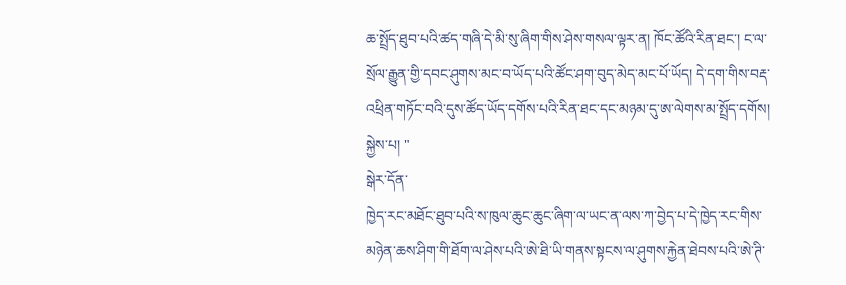ཆ་སྤྲོད་ཐུབ་པའི་ཚད་གཞི་དེ་མི་སུ་ཞིག་གིས་ཤེས་གསལ་ལྟར་ན། ཁོང་ཚོའི་རིན་ཐང་། ང་ལ་སྲོལ་རྒྱུན་གྱི་དབང་ཤུགས་མང་བ་ཡོད་པའི་ཚོང་ཤག་བུད་མེད་མང་པོ་ཡོད། དེ་དག་གིས་བརྡ་འཕྲིན་གཏོང་བའི་དུས་ཚོད་ཡོད་དགོས་པའི་རིན་ཐང་དང་མཉམ་དུ་ཨ་ལེགས་མ་སྤྲོད་དགོས། སྐྱེས་པ། "
སྒེར་དོན་
ཁྱེད་རང་མཐོང་ཐུབ་པའི་ས་ཁུལ་ཆུང་ཆུང་ཞིག་ལ་ཡང་ན་ལས་ཀ་བྱེད་པ་དེ་ཁྱེད་རང་གིས་མཉེན་ཆས་ཤིག་གི་ཐོག་ལ་ཤེས་པའི་ཨེ་ཐི་ཡི་གནས་སྟངས་ལ་ཤུགས་རྐྱེན་ཐེབས་པའི་ཨེ་ཊི་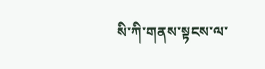སི་ཀི་གནས་སྟངས་ལ་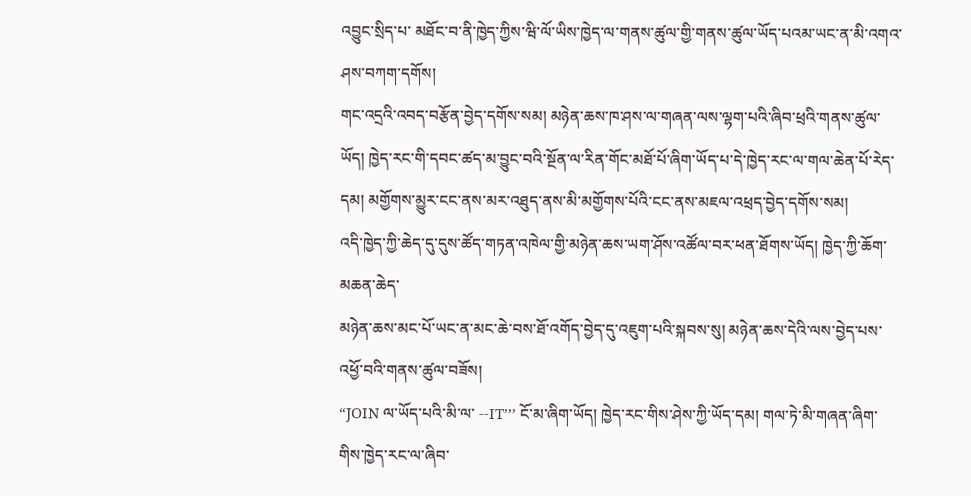འབྱུང་སྲིད་པ་ མཐོང་བ་ནི་ཁྱེད་ཀྱིས་ཝི་ལོ་ཡིས་ཁྱེད་ལ་གནས་ཚུལ་གྱི་གནས་ཚུལ་ཡོད་པའམ་ཡང་ན་མི་འགའ་ཤས་བཀག་དགོས།
གང་འདྲའི་འབད་བརྩོན་བྱེད་དགོས་སམ། མཉེན་ཆས་ཁ་ཤས་ལ་གཞན་ལས་ལྷག་པའི་ཞིབ་ཕྲའི་གནས་ཚུལ་ཡོད། ཁྱེད་རང་གི་དབང་ཚད་མ་བྱུང་བའི་སྔོན་ལ་རིན་གོང་མཐོ་པོ་ཞིག་ཡོད་པ་དེ་ཁྱེད་རང་ལ་གལ་ཆེན་པོ་རེད་དམ། མགྱོགས་མྱུར་ངང་ནས་མར་འཐུད་ནས་མི་མགྱོགས་པོའི་ངང་ནས་མཇལ་འཕྲད་བྱེད་དགོས་སམ།
འདི་ཁྱེད་ཀྱི་ཆེད་དུ་དུས་ཚོད་གཏན་འཁེལ་གྱི་མཉེན་ཆས་ཡག་ཤོས་འཚོལ་བར་ཕན་ཐོགས་ཡོད། ཁྱེད་ཀྱི་ཆོག་མཆན་ཆེད་
མཉེན་ཆས་མང་པོ་ཡང་ན་མང་ཆེ་བས་ཐོ་འགོད་བྱེད་དུ་འཇུག་པའི་སྐབས་སུ། མཉེན་ཆས་དེའི་ལས་བྱེད་པས་འཕྱོ་བའི་གནས་ཚུལ་བཟོས།
“JOIN ལ་ཡོད་པའི་མི་ལ་ --IT’’’ ངོ་མ་ཞིག་ཡོད། ཁྱེད་རང་གིས་ཤེས་ཀྱི་ཡོད་དམ། གལ་ཏེ་མི་གཞན་ཞིག་གིས་ཁྱེད་རང་ལ་ཞིབ་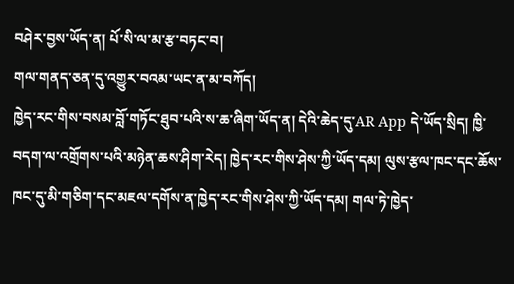བཤེར་བྱས་ཡོད་ན། པོ་སི་ལ་མ་རྩ་བཏང་བ།
གལ་གནད་ཅན་དུ་འགྱུར་བའམ་ཡང་ན་མ་བཀོད།
ཁྱེད་རང་གིས་བསམ་བློ་གཏོང་ཐུབ་པའི་ས་ཆ་ཞིག་ཡོད་ན། དེའི་ཆེད་དུ་AR App དེ་ཡོད་སྲིད། ཁྱི་བདག་ལ་འགྲོགས་པའི་མཉེན་ཆས་ཤིག་རེད། ཁྱེད་རང་གིས་ཤེས་ཀྱི་ཡོད་དམ། ལུས་རྩལ་ཁང་དང་ཆོས་ཁང་དུ་མི་གཅིག་དང་མཇལ་དགོས་ན་ཁྱེད་རང་གིས་ཤེས་ཀྱི་ཡོད་དམ། གལ་ཏེ་ཁྱེད་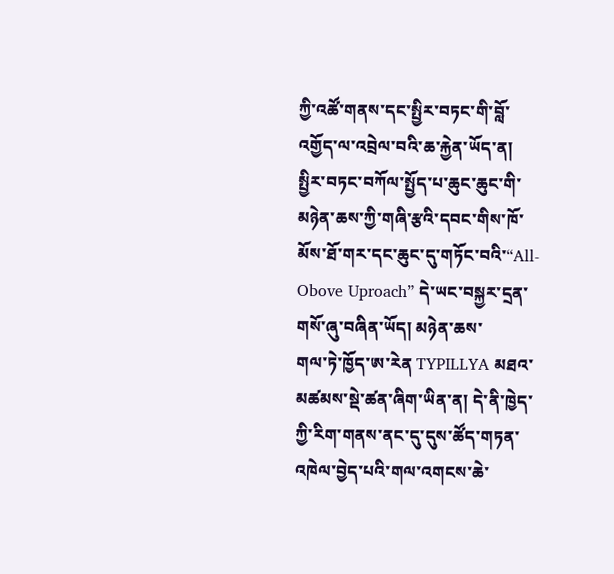ཀྱི་འཚོ་གནས་དང་སྤྱིར་བཏང་གི་བློ་འགྱོད་ལ་འབྲེལ་བའི་ཆ་རྐྱེན་ཡོད་ན། སྤྱིར་བཏང་བཀོལ་སྤྱོད་པ་ཆུང་ཆུང་གི་མཉེན་ཆས་ཀྱི་གཞི་རྩའི་དབང་གིས་ཁོ་མོས་ཐོ་གར་དང་ཆུང་དུ་གཏོང་བའི་“All-Obove Uproach” དེ་ཡང་བསྐྱར་དྲན་གསོ་ཞུ་བཞིན་ཡོད། མཉེན་ཆས་
གལ་ཏེ་ཁྱོད་ཨ་རེན TYPILLYA མཐའ་མཚམས་སྡེ་ཚན་ཞིག་ཡིན་ན། དེ་ནི་ཁྱེད་ཀྱི་རིག་གནས་ནང་དུ་དུས་ཚོད་གཏན་འཁེལ་བྱེད་པའི་གལ་འགངས་ཆེ་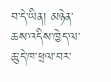བ་དེ་ཡིན། མཉེན་ཆས་འདིས་ཁྱེད་ལ་ཆུ་དེ་ཁ་ཕྲལ་བར་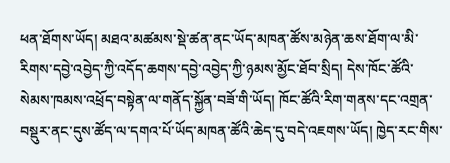ཕན་ཐོགས་ཡོད། མཐའ་མཚམས་སྡེ་ཚན་ནང་ཡོད་མཁན་ཚོས་མཉེན་ཆས་ཐོག་ལ་མི་རིགས་དབྱེ་འབྱེད་ཀྱི་འདོད་ཆགས་དབྱེ་འབྱེད་ཀྱི་ཉམས་མྱོང་ཐོབ་སྲིད། དེས་ཁོང་ཚོའི་སེམས་ཁམས་འཕྲོད་བསྟེན་ལ་གནོད་སྐྱོན་བཟོ་གི་ཡོད། ཁོང་ཚོའི་རིག་གནས་དང་འགྲན་བསྡུར་ནང་དུས་ཚོད་ལ་དགའ་པོ་ཡོད་མཁན་ཚོའི་ཆེད་དུ་བདེ་འཇགས་ཡོད། ཁྱེད་རང་གིས་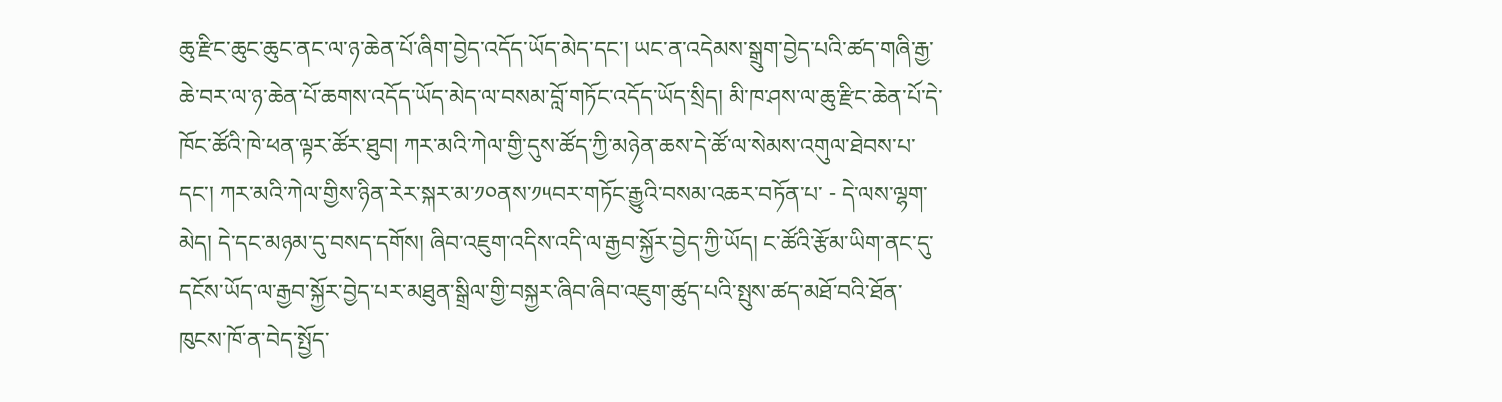ཆུ་རྫིང་ཆུང་ཆུང་ནང་ལ་ཉ་ཆེན་པོ་ཞིག་བྱེད་འདོད་ཡོད་མེད་དང་། ཡང་ན་འདེམས་སྒྲུག་བྱེད་པའི་ཚད་གཞི་རྒྱ་ཆེ་བར་ལ་ཉ་ཆེན་པོ་ཆགས་འདོད་ཡོད་མེད་ལ་བསམ་བློ་གཏོང་འདོད་ཡོད་སྲིད། མི་ཁ་ཤས་ལ་ཆུ་རྫིང་ཆེན་པོ་དེ་ཁོང་ཚོའི་ཁེ་ཕན་ལྟར་ཚོར་ཐུབ། ཀར་མའི་ཀེལ་གྱི་དུས་ཚོད་ཀྱི་མཉེན་ཆས་དེ་ཚོ་ལ་སེམས་འགུལ་ཐེབས་པ་དང་། ཀར་མའི་ཀེལ་གྱིས་ཉིན་རེར་སྐར་མ་༡༠ནས་༡༥བར་གཏོང་རྒྱུའི་བསམ་འཆར་བཏོན་པ་ - དེ་ལས་ལྷག་མེད། དེ་དང་མཉམ་དུ་བསད་དགོས། ཞིབ་འཇུག་འདིས་འདི་ལ་རྒྱབ་སྐྱོར་བྱེད་ཀྱི་ཡོད། ང་ཚོའི་རྩོམ་ཡིག་ནང་དུ་དངོས་ཡོད་ལ་རྒྱབ་སྐྱོར་བྱེད་པར་མཐུན་སྒྲིལ་གྱི་བསྐྱར་ཞིབ་ཞིབ་འཇུག་ཚུད་པའི་སྤུས་ཚད་མཐོ་བའི་ཐོན་ཁུངས་ཁོ་ན་བེད་སྤྱོད་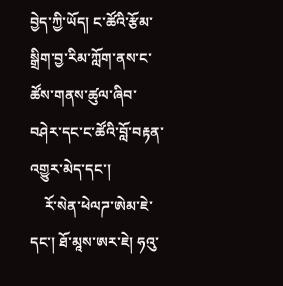བྱེད་ཀྱི་ཡོད། ང་ཚོའི་རྩོམ་སྒྲིག་བྱ་རིམ་ཀློག་ནས་ང་ཚོས་གནས་ཚུལ་ཞིབ་བཤེར་དང་ང་ཚོའི་བློ་བརྟན་འགྱུར་མེད་དང་།
    རོ་སེན་ཕེལཌ་ཨེམ་ཇེ་དང་། ཐོ་མཱས་ཨར་ཇེ། ཧའུ་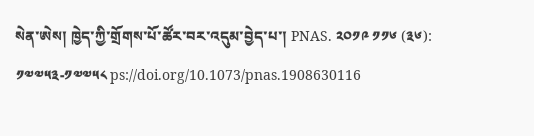སེན་ཨེས། ཁྱེད་ཀྱི་གྲོགས་པོ་ཚོར་བར་འདུམ་བྱེད་པ་། PNAS. ༢༠༡༩ ༡༡༦ (༣༦): ༡༧༧༥༣-༡༧༧༥༨ ps://doi.org/10.1073/pnas.1908630116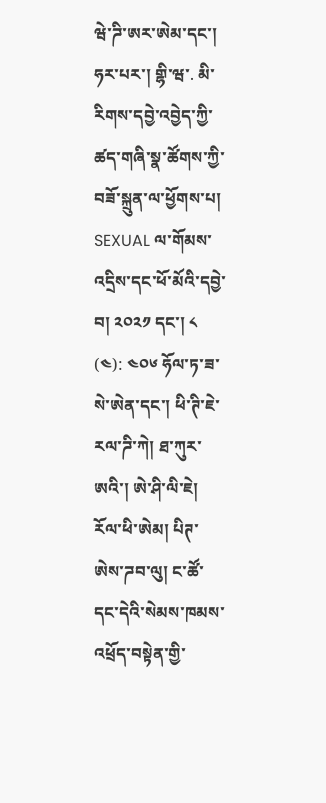ཝེ་ཌི་ཨར་ཨེམ་དང་། ཧར་པར་། གྷི་ཝ་. མི་རིགས་དབྱེ་འབྱེད་ཀྱི་ཚད་གཞི་སྣ་ཚོགས་ཀྱི་བཟོ་སྐྲུན་ལ་ཕྱོགས་པ། SEXUAL ལ་གོམས་འདྲིས་དང་ཕོ་མོའི་དབྱེ་བ། ༢༠༢༡ དང་། ༨ (༤): ༤༠༦ ཧོལ་ཏ་ཟ་སེ་ཨེན་དང་། ཕི་ཊི་ཇེ་རལ་ཌི་ཀེ། ཐ་ཀུར་ཨའི་། ཨེ་ཤི་ལི་ཇེ། རོལ་ཕི་ཨེམ། པིཊ་ཨེས་ཌབ་ལུ། ང་ཚོ་དང་དེའི་སེམས་ཁམས་འཕྲོད་བསྟེན་གྱི་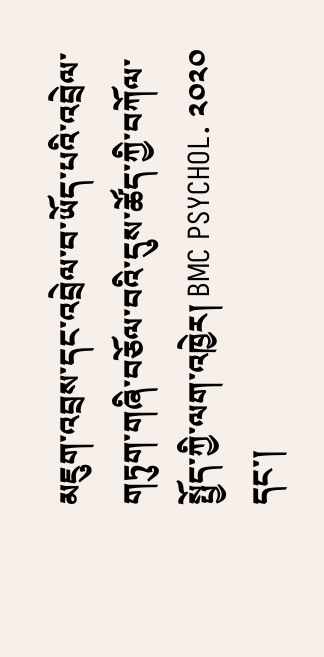མཇུག་འབྲས་དང་འབྲེལ་བ་ཡོད་པའི་འབྲེལ་གཏུག་གཞི་བཅོལ་བའི་དུས་ཚོད་ཀྱི་བཀོལ་སྤྱོད་ཀྱི་ལག་འཁྱེར། BMC PSYCHOL. ༢༠༢༠ དང་།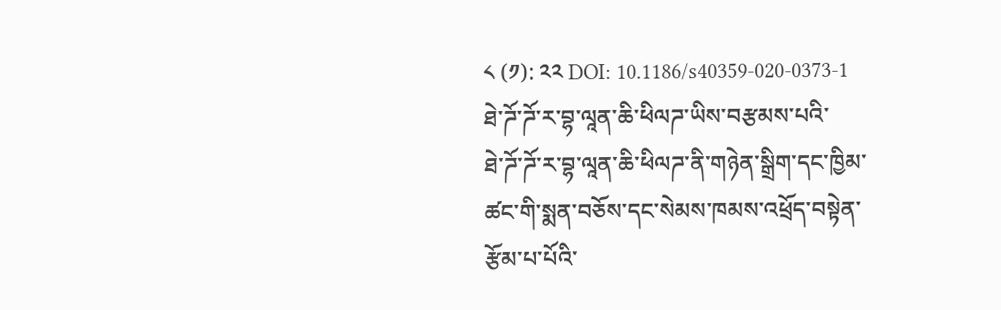༨ (༡): ༢༢ DOI: 10.1186/s40359-020-0373-1
ཐེ་ཌོ་ཌོ་ར་བྷ་ལཱན་ཆི་ཕིལཌ་ཡིས་བརྩམས་པའི་
ཐེ་ཌོ་ཌོ་ར་བྷ་ལཱན་ཆི་ཕིལཌ་ནི་གཉེན་སྒྲིག་དང་ཁྱིམ་ཚང་གི་སྨན་བཅོས་དང་སེམས་ཁམས་འཕྲོད་བསྟེན་རྩོམ་པ་པོའི་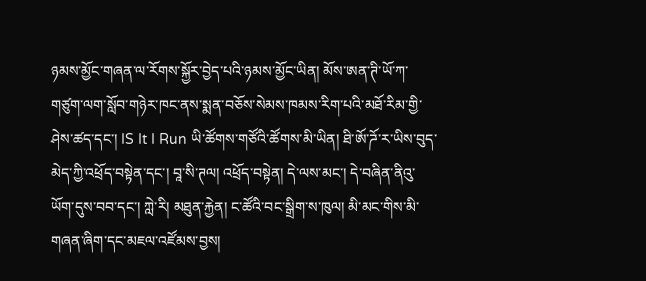ཉམས་མྱོང་གཞན་ལ་རོགས་སྐྱོར་བྱེད་པའི་ཉམས་མྱོང་ཡིན། མོས་ཨན་ཊི་ཡོ་ཀ་གཙུག་ལག་སློབ་གཉེར་ཁང་ནས་སྨན་བཅོས་སེམས་ཁམས་རིག་པའི་མཐོ་རིམ་གྱི་ཤེས་ཚད་དང་། IS It I Run ཡི་ཚོགས་གཙོའི་ཚོགས་མི་ཡིན། ཐི་ཨོ་ཌོ་ར་ཡིས་བུད་མེད་ཀྱི་འཕྲོད་བསྟེན་དང་། བཱ་སི་ཊལ། འཕྲོད་བསྟེན། དེ་ལས་མང་། དེ་བཞིན་ནིའུ་ཡོག་དུས་བབ་དང་། ཀླེ་རི། མཐུན་རྐྱེན། ང་ཚོའི་བང་སྒྲིག་ས་ཁུལ། མི་མང་གིས་མི་གཞན་ཞིག་དང་མཇལ་འཛོམས་བྱས།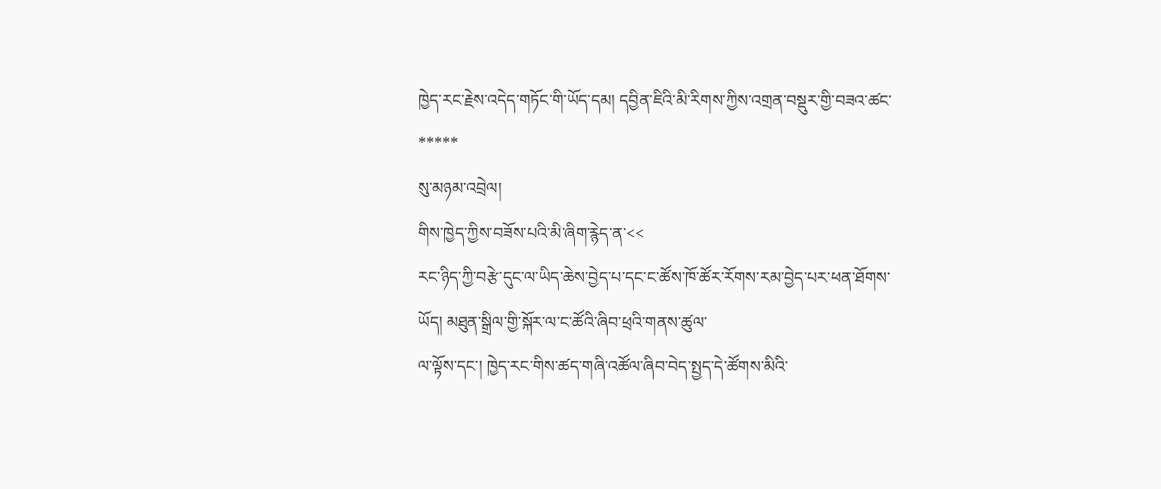ཁྱེད་རང་རྗེས་འདེད་གཏོང་གི་ཡོད་དམ། དབྱིན་ཇིའི་མི་རིགས་ཀྱིས་འགྲན་བསྡུར་གྱི་བཟའ་ཚང་ *****
སུ་མཉམ་འབྲེལ།
གིས་ཁྱེད་ཀྱིས་བཟོས་པའི་མི་ཞིག་རྙེད་ན་<<
རང་ཉིད་ཀྱི་བརྩེ་དུང་ལ་ཡིད་ཆེས་བྱེད་པ་དང་ང་ཚོས་ཁོ་ཚོར་རོགས་རམ་བྱེད་པར་ཕན་ཐོགས་ཡོད། མཐུན་སྒྲིལ་གྱི་སྐོར་ལ་ང་ཚོའི་ཞིབ་ཕྲའི་གནས་ཚུལ་
ལ་ལྟོས་དང་། ཁྱེད་རང་གིས་ཚད་གཞི་འཚོལ་ཞིབ་བེད་སྤྱད་དེ་ཚོགས་མིའི་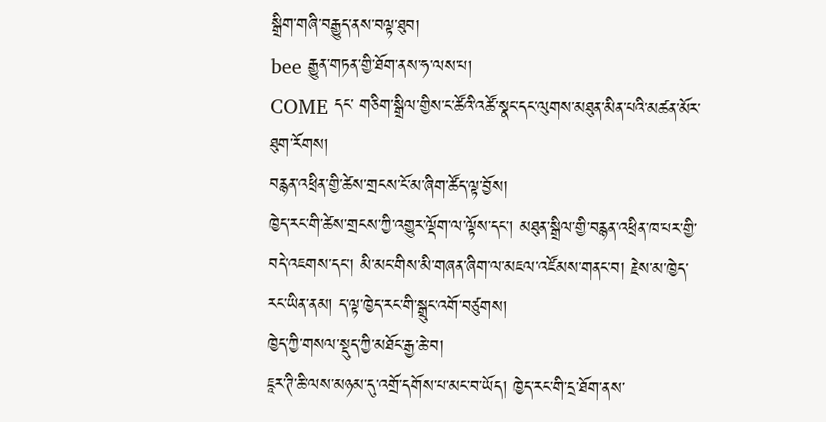སྒྲིག་གཞི་བརྒྱུད་ནས་བལྟ་ཐུབ།
bee རྒྱུན་གཏན་གྱི་ཐོག་ནས་ཧ་ལས་པ།
COME དང་ གཅིག་སྒྲིལ་གྱིས་ང་ཚོའི་འཚོ་སྣང་དང་ལུགས་མཐུན་མིན་པའི་མཚན་མོར་ཐུག་རོགས།
བརྙན་འཕྲིན་གྱི་ཚེས་གྲངས་ངོ་མ་ཞིག་ཚོད་ལྟ་བྱོས།
ཁྱེད་རང་གི་ཚེས་གྲངས་ཀྱི་འགྱུར་ལྡོག་ལ་ལྟོས་དང་། མཐུན་སྒྲིལ་གྱི་བརྙན་འཕྲིན་ཁ་པར་གྱི་བདེ་འཇགས་དང་། མི་མང་གིས་མི་གཞན་ཞིག་ལ་མཇལ་འཛོམས་གནང་བ། རྗེས་མ་ཁྱེད་རང་ཡིན་ནམ། ད་ལྟ་ཁྱེད་རང་གི་སྒྲུང་འགོ་བཙུགས།
ཁྱེད་ཀྱི་གསལ་སྡུད་ཀྱི་མཐོང་རྒྱ་ཆེ་བ།
ཇཱར་ཊི་ཆི་ལས་མཉམ་དུ་འགྲོ་དགོས་པ་མང་བ་ཡོད། ཁྱེད་རང་གི་དྲ་ཐོག་ནས་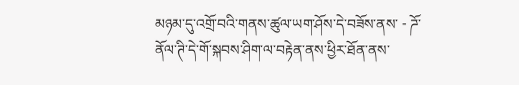མཉམ་དུ་འགྲོ་བའི་གནས་ཚུལ་ཡག་ཤོས་དེ་བཟོས་ནས་ - ཌོ་ནོལ་ཊི་དེ་གོ་སྐབས་ཤིག་ལ་བརྟེན་ནས་ཕྱིར་ཐོན་ནས་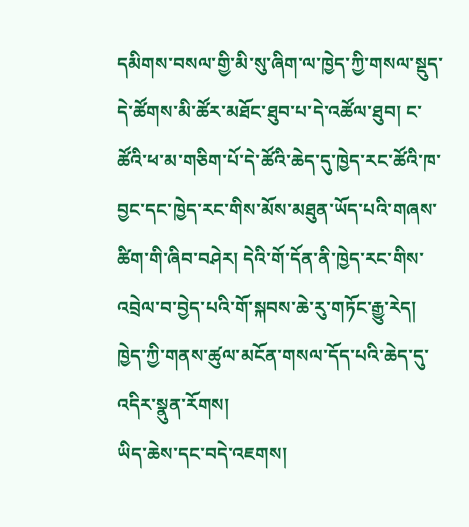དམིགས་བསལ་གྱི་མི་སུ་ཞིག་ལ་ཁྱེད་ཀྱི་གསལ་སྡུད་དེ་ཚོགས་མི་ཚོར་མཐོང་ཐུབ་པ་དེ་འཚོལ་ཐུབ། ང་ཚོའི་ཕ་མ་གཅིག་པོ་དེ་ཚོའི་ཆེད་དུ་ཁྱེད་རང་ཚོའི་ཁ་བྱང་དང་ཁྱེད་རང་གིས་མོས་མཐུན་ཡོད་པའི་གཞས་ཚིག་གི་ཞིབ་བཤེར། དེའི་གོ་དོན་ནི་ཁྱེད་རང་གིས་འབྲེལ་བ་བྱེད་པའི་གོ་སྐབས་ཆེ་རུ་གཏོང་རྒྱུ་རེད། ཁྱེད་ཀྱི་གནས་ཚུལ་མངོན་གསལ་དོད་པའི་ཆེད་དུ་
འདིར་སྣུན་རོགས།
ཡིད་ཆེས་དང་བདེ་འཇགས།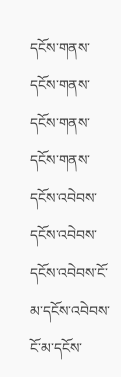དངོས་གནས་དངོས་གནས་དངོས་གནས་དངོས་གནས་དངོས་འབེབས་དངོས་འབེབས་དངོས་འབེབས་ངོ་མ་དངོས་འབེབས་ངོ་མ་དངོས་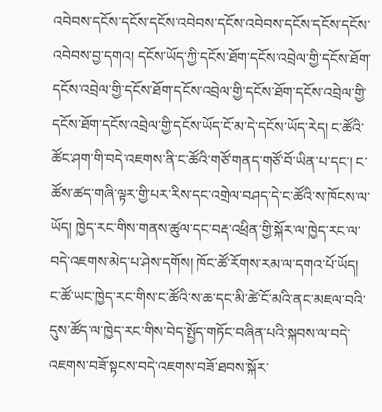འབེབས་དངོས་དངོས་དངོས་འབེབས་དངོས་འབེབས་དངོས་དངོས་དངོས་འབེབས་བྱ་དགའ། དངོས་ཡོད་ཀྱི་དངོས་ཐོག་དངོས་འབྲེལ་གྱི་དངོས་ཐོག་དངོས་འབྲེལ་གྱི་དངོས་ཐོག་དངོས་འབྲེལ་གྱི་དངོས་ཐོག་དངོས་འབྲེལ་གྱི་དངོས་ཐོག་དངོས་འབྲེལ་གྱི་དངོས་ཡོད་ངོ་མ་དེ་དངོས་ཡོད་རེད། ང་ཚོའི་ཚོང་ཤག་གི་བདེ་འཇགས་ནི་ང་ཚོའི་གཙོ་གནད་གཙོ་བོ་ཡིན་པ་དང་། ང་ཚོས་ཚད་གཞི་ལྟར་གྱི་པར་རིས་དང་འགྲེལ་བཤད་དེ་ང་ཚོའི་ས་ཁོངས་ལ་ཡོད། ཁྱེད་རང་གིས་གནས་ཚུལ་དང་བརྡ་འཕྲིན་གྱི་སྐོར་ལ་ཁྱེད་རང་ལ་བདེ་འཇགས་མེད་པ་ཤེས་དགོས། ཁོང་ཚོ་རོགས་རམ་ལ་དགའ་པོ་ཡོད། ང་ཚོ་ཡང་ཁྱེད་རང་གིས་ང་ཚོའི་ས་ཆ་དང་མི་ཚེ་ངོ་མའི་ནང་མཇལ་བའི་དུས་ཚོད་ལ་ཁྱེད་རང་གིས་བེད་སྤྱོད་གཏོང་བཞིན་པའི་སྐབས་ལ་བདེ་འཇགས་བཟོ་སྟངས་བདེ་འཇགས་བཟོ་ཐབས་སྐོར་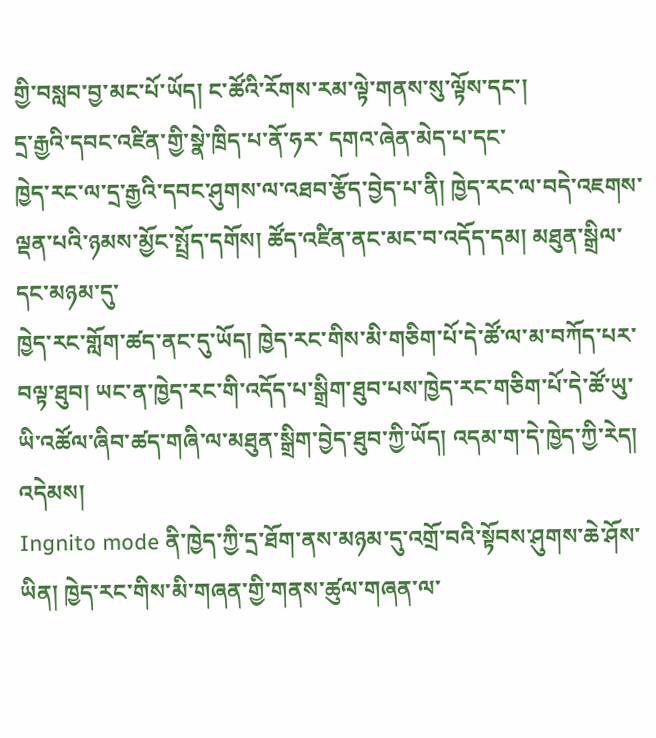གྱི་བསླབ་བྱ་མང་པོ་ཡོད། ང་ཚོའི་རོགས་རམ་ལྟེ་གནས་སུ་ལྟོས་དང་།
དྲ་རྒྱའི་དབང་འཛིན་གྱི་སྣེ་ཁྲིད་པ་ནོ་ཧར་ དགའ་ཞེན་མེད་པ་དང་
ཁྱེད་རང་ལ་དྲ་རྒྱའི་དབང་ཤུགས་ལ་འཐབ་རྩོད་བྱེད་པ་ནི། ཁྱེད་རང་ལ་བདེ་འཇགས་ལྡན་པའི་ཉམས་མྱོང་སྤྲོད་དགོས། ཚོད་འཛིན་ནང་མང་བ་འདོད་དམ། མཐུན་སྒྲིལ་དང་མཉམ་དུ་
ཁྱེད་རང་གློག་ཚད་ནང་དུ་ཡོད། ཁྱེད་རང་གིས་མི་གཅིག་པོ་དེ་ཚོ་ལ་མ་བཀོད་པར་བལྟ་ཐུབ། ཡང་ན་ཁྱེད་རང་གི་འདོད་པ་སྒྲིག་ཐུབ་པས་ཁྱེད་རང་གཅིག་པོ་དེ་ཚོ་ཡུ་ཡི་འཚོལ་ཞིབ་ཚད་གཞི་ལ་མཐུན་སྒྲིག་བྱེད་ཐུབ་ཀྱི་ཡོད། འདམ་ག་དེ་ཁྱེད་ཀྱི་རེད།
འདེམས།
Ingnito mode ནི་ཁྱེད་ཀྱི་དྲ་ཐོག་ནས་མཉམ་དུ་འགྲོ་བའི་སྟོབས་ཤུགས་ཆེ་ཤོས་ཡིན། ཁྱེད་རང་གིས་མི་གཞན་གྱི་གནས་ཚུལ་གཞན་ལ་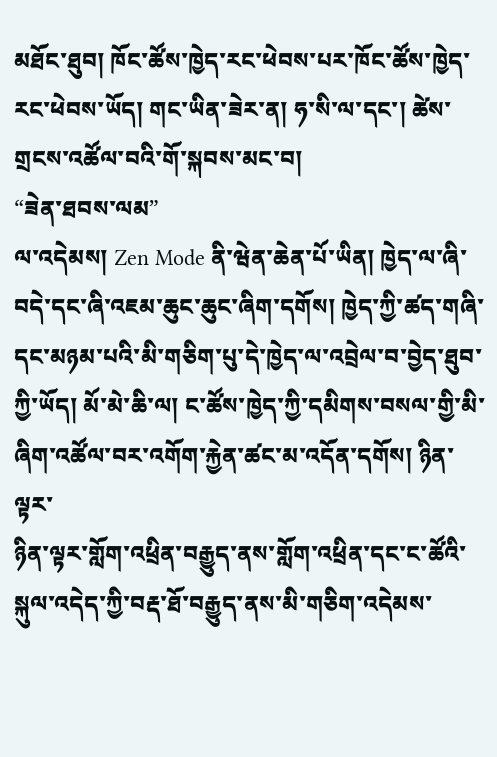མཐོང་ཐུབ། ཁོང་ཚོས་ཁྱེད་རང་ཕེབས་པར་ཁོང་ཚོས་ཁྱེད་རང་ཕེབས་ཡོད། གང་ཡིན་ཟེར་ན། ཧ་སི་ལ་དང་། ཚེས་གྲངས་འཚོལ་བའི་གོ་སྐབས་མང་བ།
“ཟེན་ཐབས་ལམ”
ལ་འདེམས། Zen Mode ནི་ཝེན་ཆེན་པོ་ཡིན། ཁྱེད་ལ་ཞི་བདེ་དང་ཞི་འཇམ་ཆུང་ཆུང་ཞིག་དགོས། ཁྱེད་ཀྱི་ཚད་གཞི་དང་མཉམ་པའི་མི་གཅིག་པུ་དེ་ཁྱེད་ལ་འབྲེལ་བ་བྱེད་ཐུབ་ཀྱི་ཡོད། མོ་མེ་ཆི་ལ། ང་ཚོས་ཁྱེད་ཀྱི་དམིགས་བསལ་གྱི་མི་ཞིག་འཚོལ་བར་འགོག་རྐྱེན་ཚང་མ་འདོན་དགོས། ཉིན་ལྟར་
ཉིན་ལྟར་གློག་འཕྲིན་བརྒྱུད་ནས་གློག་འཕྲིན་དང་ང་ཚོའི་སྐུལ་འདེད་ཀྱི་བརྡ་ཐོ་བརྒྱུད་ནས་མི་གཅིག་འདེམས་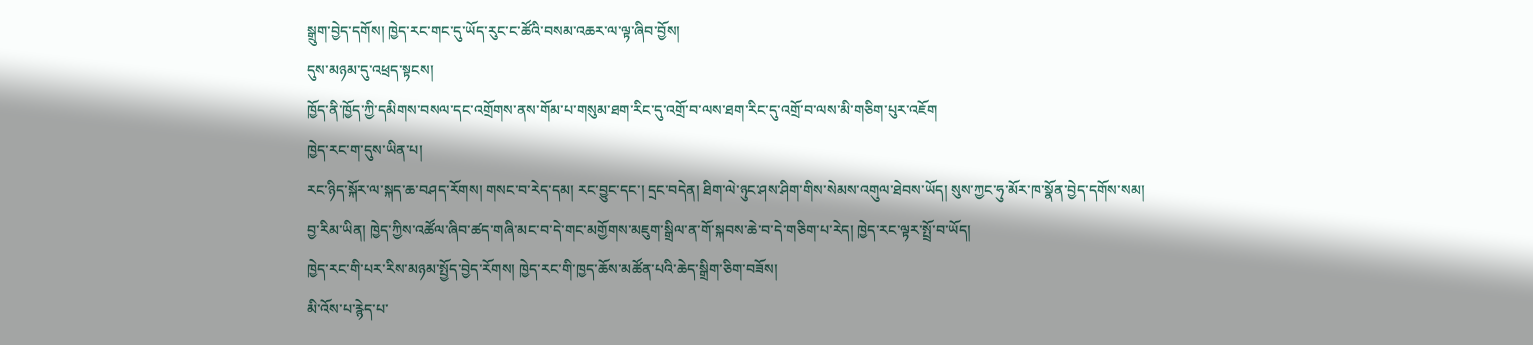སྒྲུག་བྱེད་དགོས། ཁྱེད་རང་གང་དུ་ཡོད་རུང་ང་ཚོའི་བསམ་འཆར་ལ་ལྟ་ཞིབ་བྱོས།
དུས་མཉམ་དུ་འཕྲད་སྟངས།
ཁྱོད་ནི་ཁྱོད་ཀྱི་དམིགས་བསལ་དང་འགྲོགས་ནས་གོམ་པ་གསུམ་ཐག་རིང་དུ་འགྲོ་བ་ལས་ཐག་རིང་དུ་འགྲོ་བ་ལས་མི་གཅིག་པུར་འཇོག
ཁྱེད་རང་ག་དུས་ཡིན་པ།
རང་ཉིད་སྐོར་ལ་སྐད་ཆ་བཤད་རོགས། གསང་བ་རེད་དམ། རང་བྱུང་དང་། དྲང་བདེན། ཐིག་ལེ་ཉུང་ཤས་ཤིག་གིས་སེམས་འགུལ་ཐེབས་ཡོད། སུས་ཀྱང་ཧུ་མོར་ཁ་སྣོན་བྱེད་དགོས་སམ།
བྱ་རིམ་ཡིན། ཁྱེད་ཀྱིས་འཚོལ་ཞིབ་ཚད་གཞི་མང་བ་དེ་གང་མགྱོགས་མཇུག་སྒྲིལ་ན་གོ་སྐབས་ཆེ་བ་དེ་གཅིག་པ་རེད། ཁྱེད་རང་ལྟར་སྤྲོ་བ་ཡོད།
ཁྱེད་རང་གི་པར་རིས་མཉམ་སྤྱོད་བྱེད་རོགས། ཁྱེད་རང་གི་ཁྱད་ཆོས་མཚོན་པའི་ཆེད་སྒྲིག་ཅིག་བཟོས།
མི་འོས་པ་རྙེད་པ་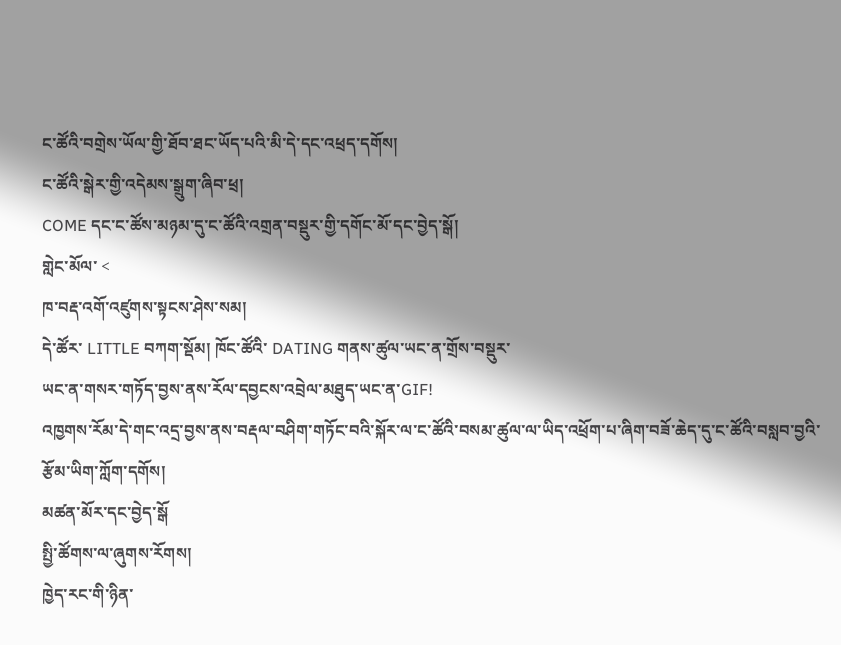ང་ཚོའི་བགྲེས་ཡོལ་གྱི་ཐོབ་ཐང་ཡོད་པའི་མི་དེ་དང་འཕྲད་དགོས།
ང་ཚོའི་སྒེར་གྱི་འདེམས་སྒྲུག་ཞིབ་ཕྲ།
COME དང་ང་ཚོས་མཉམ་དུ་ང་ཚོའི་འགྲན་བསྡུར་གྱི་དགོང་མོ་དང་བྱེད་སྒོ།
གླེང་མོལ་ <
ཁ་བརྡ་འགོ་འཛུགས་སྟངས་ཤེས་སམ།
དེ་ཚོར་ LITTLE བཀག་སྡོམ། ཁོང་ཚོའི་ DATING གནས་ཚུལ་ཡང་ན་གྲོས་བསྡུར་
ཡང་ན་གསར་གཏོད་བྱས་ནས་རོལ་དབྱངས་འབྲེལ་མཐུད་ཡང་ན་GIF!
འཁྱགས་རོམ་དེ་གང་འདྲ་བྱས་ནས་བརྡལ་བཤིག་གཏོང་བའི་སྐོར་ལ་ང་ཚོའི་བསམ་ཚུལ་ལ་ཡིད་འཕྲོག་པ་ཞིག་བཟོ་ཆེད་དུ་ང་ཚོའི་བསླབ་བྱའི་རྩོམ་ཡིག་ཀློག་དགོས།
མཚན་མོར་དང་བྱེད་སྒོ
སྤྱི་ཚོགས་ལ་ཞུགས་རོགས།
ཁྱེད་རང་གི་ཉིན་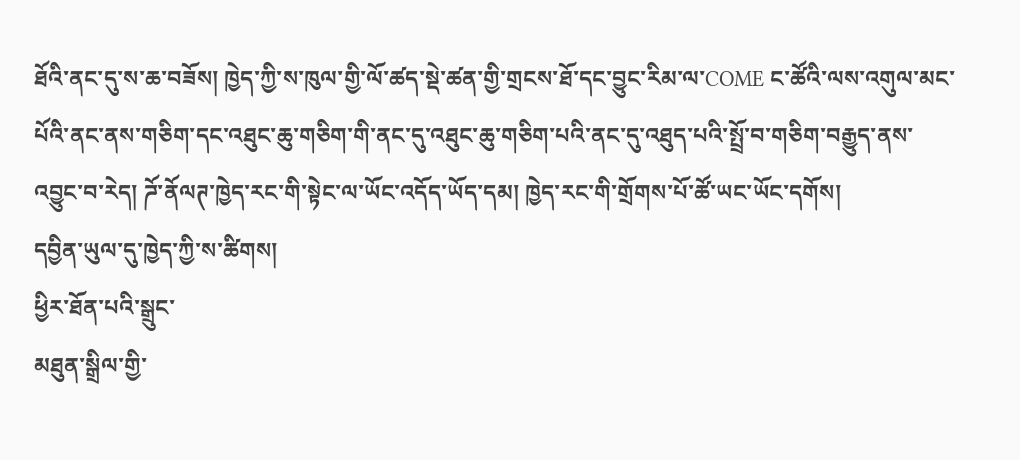ཐོའི་ནང་དུ་ས་ཆ་བཟོས། ཁྱེད་ཀྱི་ས་ཁུལ་གྱི་ལོ་ཚད་སྡེ་ཚན་གྱི་གྲངས་ཐོ་དང་བྱུང་རིམ་ལ་COME ང་ཚོའི་ལས་འགུལ་མང་པོའི་ནང་ནས་གཅིག་དང་འཐུང་ཆུ་གཅིག་གི་ནང་དུ་འཐུང་ཆུ་གཅིག་པའི་ནང་དུ་འཐུད་པའི་སྤྲོ་བ་གཅིག་བརྒྱུད་ནས་འབྱུང་བ་རེད། ཌོ་ནོལཊ་ཁྱེད་རང་གི་སྟེང་ལ་ཡོང་འདོད་ཡོད་དམ། ཁྱེད་རང་གི་གྲོགས་པོ་ཚོ་ཡང་ཡོང་དགོས།
དབྱིན་ཡུལ་དུ་ཁྱེད་ཀྱི་ས་ཚིགས།
ཕྱིར་ཐོན་པའི་སྒྲུང་
མཐུན་སྒྲིལ་གྱི་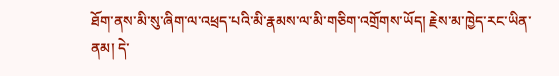ཐོག་ནས་མི་སུ་ཞིག་ལ་འཕྲད་པའི་མི་རྣམས་ལ་མི་གཅིག་འགྲོགས་ཡོད། རྗེས་མ་ཁྱེད་རང་ཡིན་ནམ། དེ་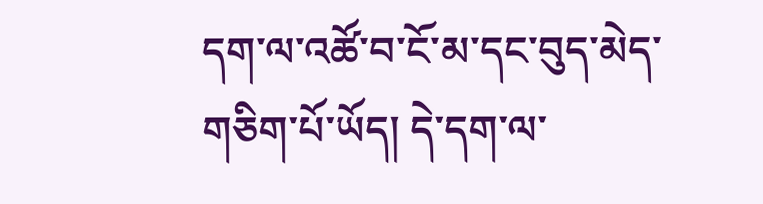དག་ལ་འཚོ་བ་ངོ་མ་དང་བུད་མེད་གཅིག་པོ་ཡོད། དེ་དག་ལ་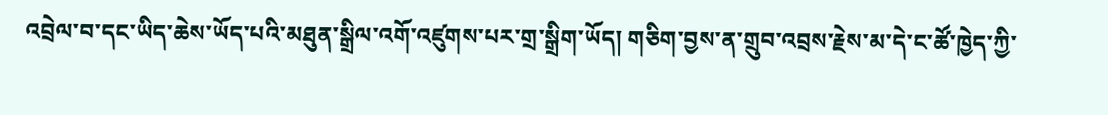འབྲེལ་བ་དང་ཡིད་ཆེས་ཡོད་པའི་མཐུན་སྒྲིལ་འགོ་འཛུགས་པར་གྲ་སྒྲིག་ཡོད། གཅིག་བྱས་ན་གྲུབ་འབྲས་རྗེས་མ་དེ་ང་ཚོ་ཁྱེད་ཀྱི་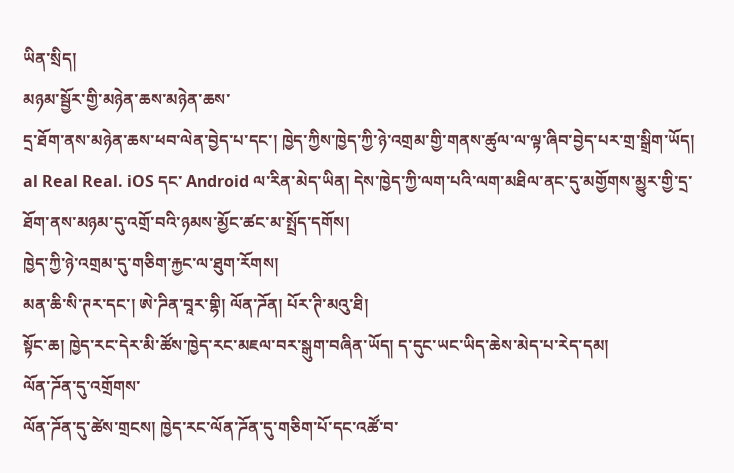ཡིན་སྲིད།
མཉམ་སྦྱོར་གྱི་མཉེན་ཆས་མཉེན་ཆས་
དྲ་ཐོག་ནས་མཉེན་ཆས་ཕབ་ལེན་བྱེད་པ་དང་། ཁྱེད་ཀྱིས་ཁྱེད་ཀྱི་ཉེ་འགྲམ་གྱི་གནས་ཚུལ་ལ་ལྟ་ཞིབ་བྱེད་པར་གྲ་སྒྲིག་ཡོད། al Real Real. iOS དང་ Android ལ་རིན་མེད་ཡིན། དེས་ཁྱེད་ཀྱི་ལག་པའི་ལག་མཐིལ་ནང་དུ་མགྱོགས་མྱུར་གྱི་དྲ་ཐོག་ནས་མཉམ་དུ་འགྲོ་བའི་ཉམས་མྱོང་ཚང་མ་སྤྲོད་དགོས།
ཁྱེད་ཀྱི་ཉེ་འགྲམ་དུ་གཅིག་རྐྱང་ལ་ཐུག་རོགས།
མན་ཆི་སི་ཊར་དང་། ཨེ་ཌིན་བཱར་གྷི། ལོན་ཌོན། པོར་ཊི་མའུ་ཐི།
སྟོང་ཆ། ཁྱེད་རང་དེར་མི་ཚོས་ཁྱེད་རང་མཇལ་བར་སྒུག་བཞིན་ཡོད། ད་དུང་ཡང་ཡིད་ཆེས་མེད་པ་རེད་དམ།
ལོན་ཌོན་དུ་འགྲོགས་
ལོན་ཌོན་དུ་ཚེས་གྲངས། ཁྱེད་རང་ལོན་ཌོན་དུ་གཅིག་པོ་དང་འཚོ་བ་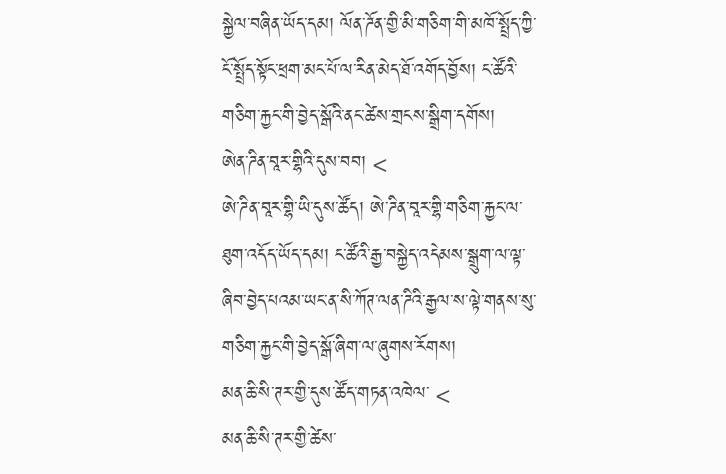སྐྱེལ་བཞིན་ཡོད་དམ། ལོན་ཌོན་གྱི་མི་གཅིག་གི་མཁོ་སྤྲོད་ཀྱི་ངོ་སྤྲོད་སྟོང་ཕྲག་མང་པོ་ལ་རིན་མེད་ཐོ་འགོད་བྱོས། ང་ཚོའི་གཅིག་རྐྱང་གི་བྱེད་སྒོའི་ནང་ཚེས་གྲངས་སྒྲིག་དགོས།
ཨེན་ཌིན་བཱར་གྷིའི་དུས་བབ། <
ཨེ་ཌིན་བཱར་གྷི་ཡི་དུས་ཚོད། ཨེ་ཌིན་བཱར་གྷི་གཅིག་རྐྱང་ལ་ཐུག་འདོད་ཡོད་དམ། ང་ཚོའི་རྒྱ་བསྐྱེད་འདེམས་སྒྲུག་ལ་ལྟ་ཞིབ་བྱེད་པའམ་ཡང་ན་སི་ཀོཊ་ལན་ཌིའི་རྒྱལ་ས་ལྟེ་གནས་སུ་གཅིག་རྐྱང་གི་བྱེད་སྒོ་ཞིག་ལ་ཞུགས་རོགས།
མན་ཆི་སི་ཊར་གྱི་དུས་ཚོད་གཏན་འཁེལ་ <
མན་ཆི་སི་ཊར་གྱི་ཚེས་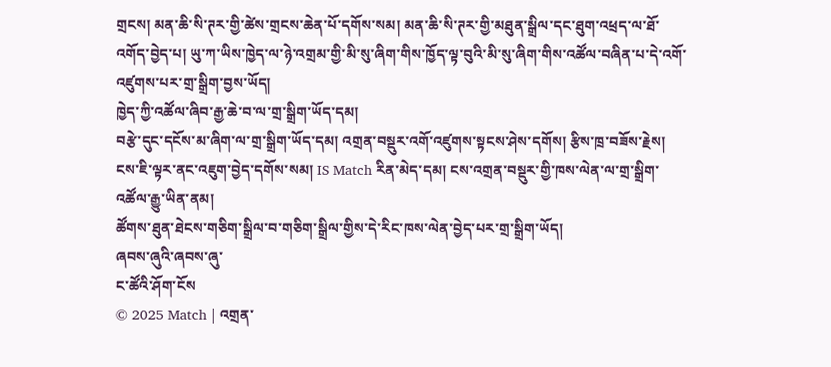གྲངས། མན་ཆི་སི་ཊར་གྱི་ཚེས་གྲངས་ཆེན་པོ་དགོས་སམ། མན་ཆི་སི་ཊར་གྱི་མཐུན་སྒྲིལ་དང་ཐུག་འཕྲད་ལ་ཐོ་འགོད་བྱེད་པ། ཡུ་ཀ་ཡིས་ཁྱེད་ལ་ཉེ་འགྲམ་གྱི་མི་སུ་ཞིག་གིས་ཁྱོད་ལྟ་བུའི་མི་སུ་ཞིག་གིས་འཚོལ་བཞིན་པ་དེ་འགོ་འཛུགས་པར་གྲ་སྒྲིག་བྱས་ཡོད།
ཁྱེད་ཀྱི་འཚོལ་ཞིབ་རྒྱ་ཆེ་བ་ལ་གྲ་སྒྲིག་ཡོད་དམ།
བརྩེ་དུང་དངོས་མ་ཞིག་ལ་གྲ་སྒྲིག་ཡོད་དམ། འགྲན་བསྡུར་འགོ་འཛུགས་སྟངས་ཤེས་དགོས། རྩིས་ཁྲ་བཟོས་རྗེས། ངས་ཇི་ལྟར་ནང་འཇུག་བྱེད་དགོས་སམ། IS Match རིན་མེད་དམ། ངས་འགྲན་བསྡུར་གྱི་ཁས་ལེན་ལ་གྲ་སྒྲིག་འཚོལ་རྒྱུ་ཡིན་ནམ།
ཚོགས་ཐུན་ཐེངས་གཅིག་སྒྲིལ་བ་གཅིག་སྒྲིལ་གྱིས་དེ་རིང་ཁས་ལེན་བྱེད་པར་གྲ་སྒྲིག་ཡོད།
ཞབས་ཞུའི་ཞབས་ཞུ་
ང་ཚོའི་ཤོག་ངོས
© 2025 Match | འགྲན་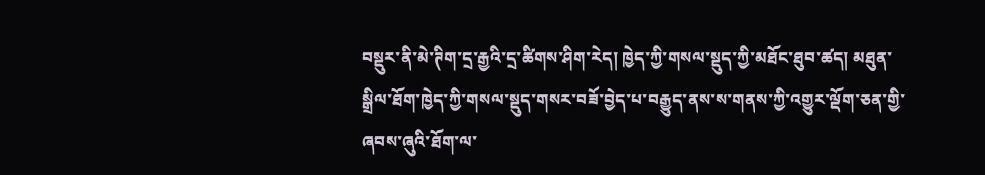བསྡུར་ནི་མེ་ཊིག་དྲ་རྒྱའི་དྲ་ཚིགས་ཤིག་རེད། ཁྱེད་ཀྱི་གསལ་སྡུད་ཀྱི་མཐོང་ཐུབ་ཚད། མཐུན་སྒྲིལ་ཐོག་ཁྱེད་ཀྱི་གསལ་སྡུད་གསར་བཟོ་བྱེད་པ་བརྒྱུད་ནས་ས་གནས་ཀྱི་འགྱུར་ལྡོག་ཅན་གྱི་ཞབས་ཞུའི་ཐོག་ལ་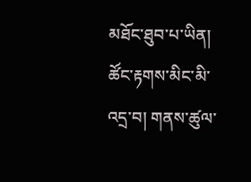མཐོང་ཐུབ་པ་ཡིན། ཚོང་རྟགས་མིང་མི་འདྲ་བ། གནས་ཚུལ་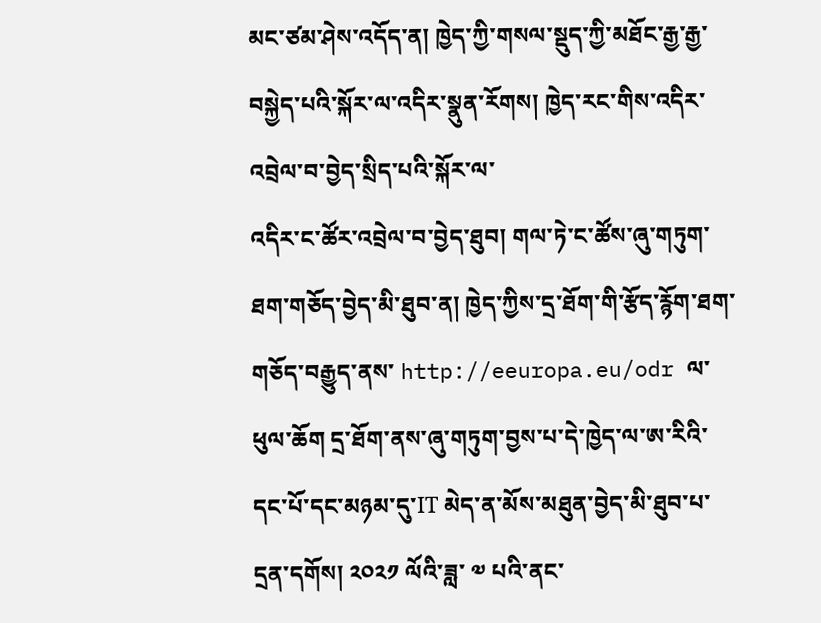མང་ཙམ་ཤེས་འདོད་ན། ཁྱེད་ཀྱི་གསལ་སྡུད་ཀྱི་མཐོང་རྒྱ་རྒྱ་བསྐྱེད་པའི་སྐོར་ལ་འདིར་སྣུན་རོགས། ཁྱེད་རང་གིས་འདིར་འབྲེལ་བ་བྱེད་སྲིད་པའི་སྐོར་ལ་
འདིར་ང་ཚོར་འབྲེལ་བ་བྱེད་ཐུབ། གལ་ཏེ་ང་ཚོས་ཞུ་གཏུག་ཐག་གཅོད་བྱེད་མི་ཐུབ་ན། ཁྱེད་ཀྱིས་དྲ་ཐོག་གི་རྩོད་རྙོག་ཐག་གཅོད་བརྒྱུད་ནས་ http://eeuropa.eu/odr ལ་ཕུལ་ཆོག དྲ་ཐོག་ནས་ཞུ་གཏུག་བྱས་པ་དེ་ཁྱེད་ལ་ཨ་རིའི་དང་པོ་དང་མཉམ་དུ་IT མེད་ན་མོས་མཐུན་བྱེད་མི་ཐུབ་པ་དྲན་དགོས། ༢༠༢༡ ལོའི་ཟླ་ ༧ པའི་ནང་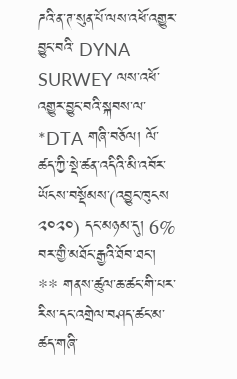ཌའི་ན་ཊ་སུན་པོ་ལས་འཕོ་འགྱུར་བྱུང་བའི་ DYNA SURWEY ལས་འཕོ་འགྱུར་བྱུང་བའི་སྐབས་ལ་
*DTA གཞི་བཅོལ། ལོ་ཚད་ཀྱི་སྡེ་ཚན་འདིའི་མི་འབོར་ཡོངས་བསྡོམས་(འབྱུང་ཁུངས ༢༠༢༠) དང་མཉམ་དུ། 6% བར་གྱི་མཐོང་རྒྱའི་ཐོབ་ཐང་། ** གནས་ཚུལ་ཆ་ཚང་གི་པར་རིས་དང་འགྲེལ་བཤད་ཚང་མ་ཚད་གཞི་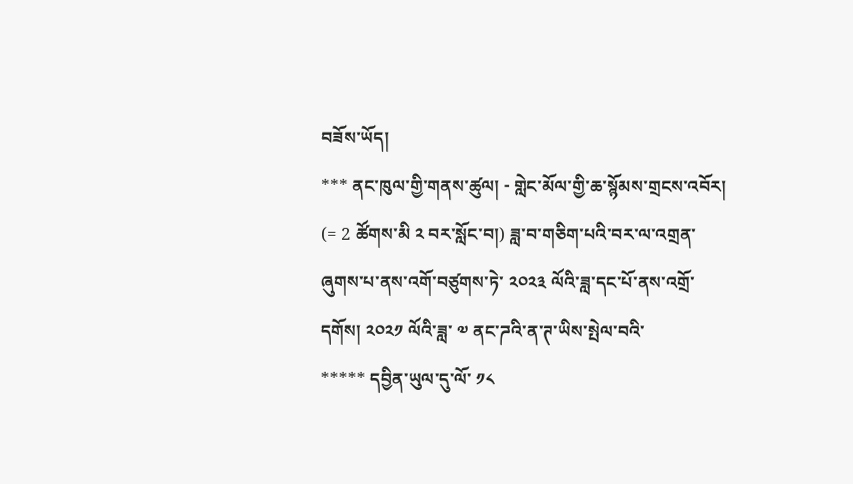བཟོས་ཡོད།
*** ནང་ཁུལ་གྱི་གནས་ཚུལ། - གླེང་མོལ་གྱི་ཆ་སྙོམས་གྲངས་འབོར། (= 2 ཚོགས་མི ༢ བར་སློང་བ།) ཟླ་བ་གཅིག་པའི་བར་ལ་འགྲན་ཞུགས་པ་ནས་འགོ་བཙུགས་ཏེ་ ༢༠༢༣ ལོའི་ཟླ་དང་པོ་ནས་འགྲོ་དགོས། ༢༠༢༡ ལོའི་ཟླ་ ༧ ནང་ཌའི་ན་ཊ་ཡིས་སྤེལ་བའི་
***** དབྱིན་ཡུལ་དུ་ལོ་ ༡༨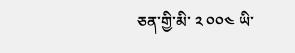ཅན་གྱི་མི་ ༢ ༠༠༤ ཡི་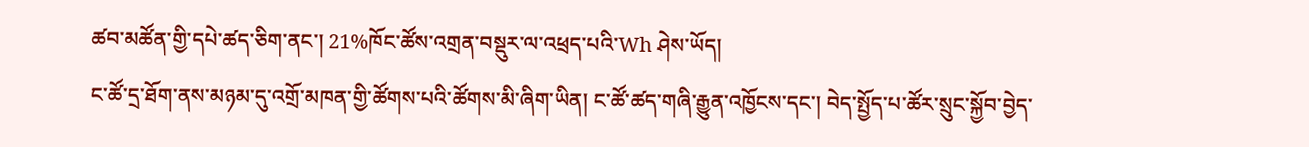ཚབ་མཚོན་གྱི་དཔེ་ཚད་ཅིག་ནང་། 21%ཁོང་ཚོས་འགྲན་བསྡུར་ལ་འཕྲད་པའི་Wh ཤེས་ཡོད།
ང་ཚོ་དྲ་ཐོག་ནས་མཉམ་དུ་འགྲོ་མཁན་གྱི་ཚོགས་པའི་ཚོགས་མི་ཞིག་ཡིན། ང་ཚོ་ཚད་གཞི་རྒྱུན་འཁྱོངས་དང་། བེད་སྤྱོད་པ་ཚོར་སྲུང་སྐྱོབ་བྱེད་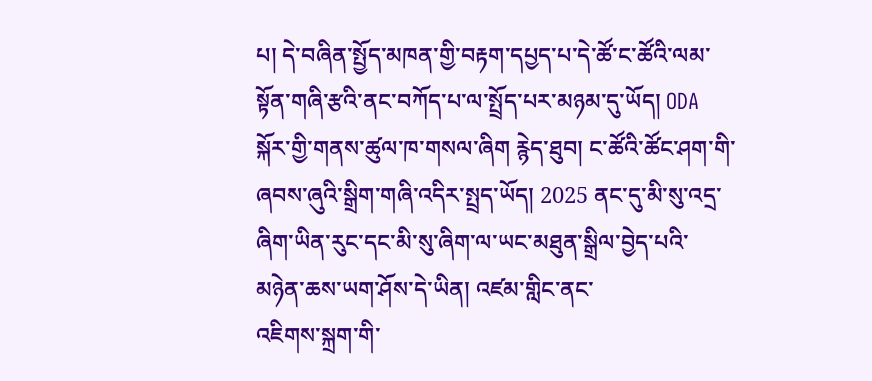པ། དེ་བཞིན་སྤྱོད་མཁན་གྱི་བརྟག་དཔྱད་པ་དེ་ཚོ་ང་ཚོའི་ལམ་སྟོན་གཞི་རྩའི་ནང་བཀོད་པ་ལ་སྤྲོད་པར་མཉམ་དུ་ཡོད། ODA སྐོར་གྱི་གནས་ཚུལ་ཁ་གསལ་ཞིག རྙེད་ཐུབ། ང་ཚོའི་ཚོང་ཤག་གི་ཞབས་ཞུའི་སྒྲིག་གཞི་འདིར་སྤྲད་ཡོད། 2025 ནང་དུ་མི་སུ་འདྲ་ཞིག་ཡིན་རུང་དང་མི་སུ་ཞིག་ལ་ཡང་མཐུན་སྒྲིལ་བྱེད་པའི་མཉེན་ཆས་ཡག་ཤོས་དེ་ཡིན། འཛམ་གླིང་ནང་
འཇིགས་སྐྲག་གི་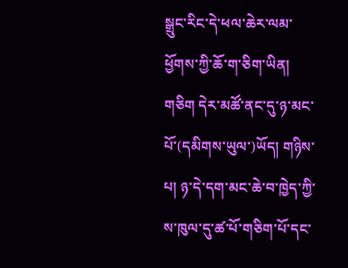སྒྲུང་རིང་དེ་ཕལ་ཆེར་ལམ་ཕྱོགས་ཀྱི་ཆོ་ག་ཅིག་ཡིན། གཅིག དེར་མཚོ་ནང་དུ་ཉ་མང་པོ་(དམིགས་ཡུལ་)ཡོད། གཉིས་པ། ཉ་དེ་དག་མང་ཆེ་བ་ཁྱེད་ཀྱི་ས་ཁུལ་དུ་ཚ་པོ་གཅིག་པོ་དང་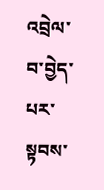འབྲེལ་བ་བྱེད་པར་སྟབས་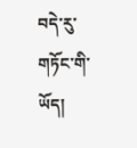བདེ་རུ་གཏོང་གི་ཡོད།